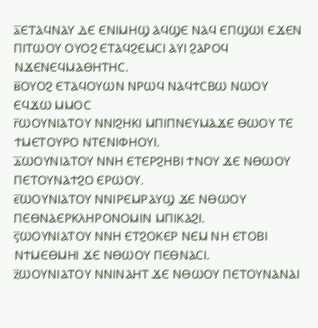ⲁ̅ⲈⲦⲀϤⲚⲀⲨ ⲆⲈ ⲈⲚⲒⲘⲎϢ ⲀϤϢⲈ ⲚⲀϤ ⲈⲠϢⲰⲒ ⲈϪⲈⲚ ⲠⲒⲦⲰⲞⲨ ⲞⲨⲞϨ ⲈⲦⲀϤϨⲈⲘⲤⲒ ⲀⲨⲒ ϨⲀⲢⲞϤ ⲚϪⲈⲚⲈϤⲘⲀⲐⲎⲦⲎⲤ.
ⲃ̅ⲞⲨⲞϨ ⲈⲦⲀϤⲞⲨⲰⲚ ⲚⲢⲰϤ ⲚⲀϤϮⲤⲂⲰ ⲚⲰⲞⲨ ⲈϤϪⲰ ⲘⲘⲞⲤ
ⲅ̅ⲰⲞⲨⲚⲒⲀⲦⲞⲨ ⲚⲚⲒϨⲎⲔⲒ ⲘⲠⲒⲠⲚⲈⲨⲘⲀϪⲈ ⲐⲰⲞⲨ ⲦⲈ ϮⲘⲈⲦⲞⲨⲢⲞ ⲚⲦⲈⲚⲒⲪⲎⲞⲨⲒ.
ⲇ̅ⲰⲞⲨⲚⲒⲀⲦⲞⲨ ⲚⲚⲎ ⲈⲦⲈⲢϨⲎⲂⲒ ϮⲚⲞⲨ ϪⲈ ⲚⲐⲰⲞⲨ ⲠⲈⲦⲞⲨⲚⲀϮϨⲞ ⲈⲢⲰⲞⲨ.
ⲉ̅ⲰⲞⲨⲚⲒⲀⲦⲞⲨ ⲚⲚⲒⲢⲈⲘⲢⲀⲨϢ ϪⲈ ⲚⲐⲰⲞⲨ ⲠⲈⲐⲚⲀⲈⲢⲔⲖⲎⲢⲞⲚⲞⲘⲒⲚ ⲘⲠⲒⲔⲀϨⲒ.
ⲋ̅ⲰⲞⲨⲚⲒⲀⲦⲞⲨ ⲚⲚⲎ ⲈⲦϨⲞⲔⲈⲢ ⲚⲈⲘ ⲚⲎ ⲈⲦⲞⲂⲒ ⲚϮⲘⲈⲐⲘⲎⲒ ϪⲈ ⲚⲐⲰⲞⲨ ⲠⲈⲐⲚⲀⲤⲒ.
ⲍ̅ⲰⲞⲨⲚⲒⲀⲦⲞⲨ ⲚⲚⲒⲚⲀⲎⲦ ϪⲈ ⲚⲐⲰⲞⲨ ⲠⲈⲦⲞⲨⲚⲀⲚⲀⲒ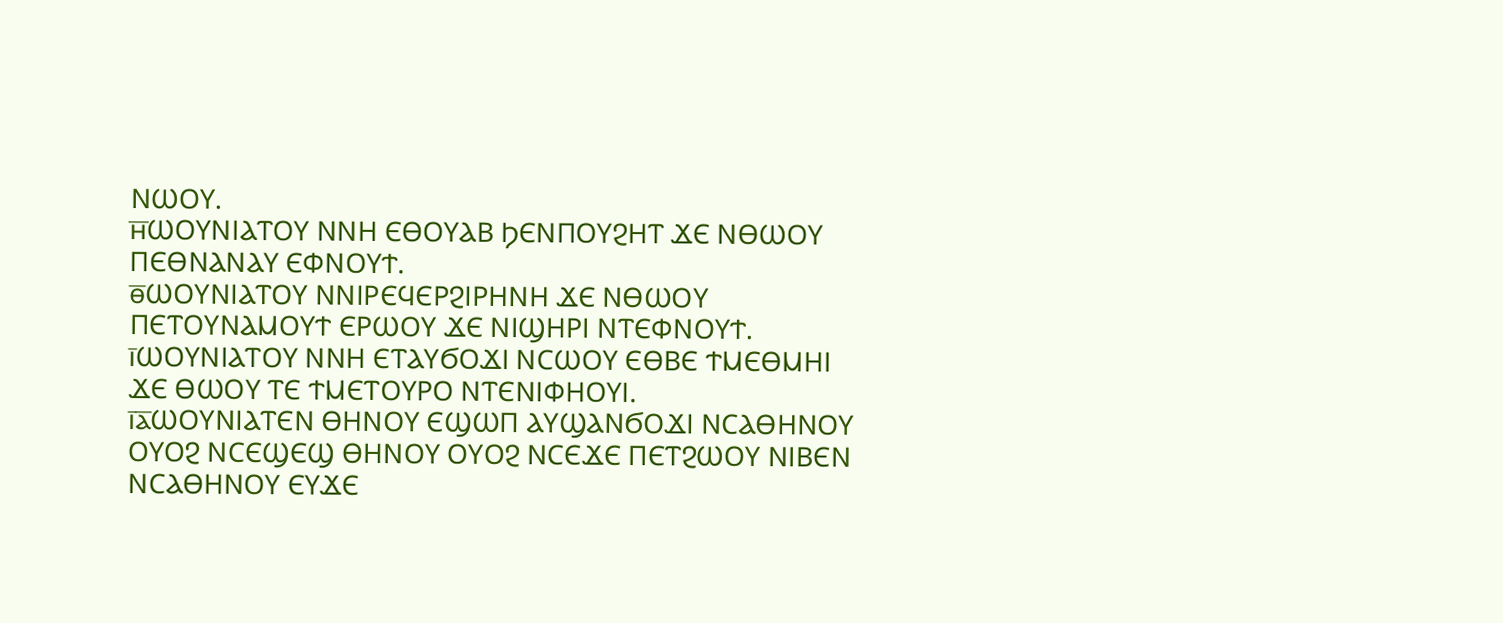ⲚⲰⲞⲨ.
ⲏ̅ⲰⲞⲨⲚⲒⲀⲦⲞⲨ ⲚⲚⲎ ⲈⲐⲞⲨⲀⲂ ϦⲈⲚⲠⲞⲨϨⲎⲦ ϪⲈ ⲚⲐⲰⲞⲨ ⲠⲈⲐⲚⲀⲚⲀⲨ ⲈⲪⲚⲞⲨϮ.
ⲑ̅ⲰⲞⲨⲚⲒⲀⲦⲞⲨ ⲚⲚⲒⲢⲈϤⲈⲢϨⲒⲢⲎⲚⲎ ϪⲈ ⲚⲐⲰⲞⲨ ⲠⲈⲦⲞⲨⲚⲀⲘⲞⲨϮ ⲈⲢⲰⲞⲨ ϪⲈ ⲚⲒϢⲎⲢⲒ ⲚⲦⲈⲪⲚⲞⲨϮ.
ⲓ̅ⲰⲞⲨⲚⲒⲀⲦⲞⲨ ⲚⲚⲎ ⲈⲦⲀⲨϬⲞϪⲒ ⲚⲤⲰⲞⲨ ⲈⲐⲂⲈ ϮⲘⲈⲐⲘⲎⲒ ϪⲈ ⲐⲰⲞⲨ ⲦⲈ ϮⲘⲈⲦⲞⲨⲢⲞ ⲚⲦⲈⲚⲒⲪⲎⲞⲨⲒ.
ⲓ̅ⲁ̅ⲰⲞⲨⲚⲒⲀⲦⲈⲚ ⲐⲎⲚⲞⲨ ⲈϢⲰⲠ ⲀⲨϢⲀⲚϬⲞϪⲒ ⲚⲤⲀⲐⲎⲚⲞⲨ ⲞⲨⲞϨ ⲚⲤⲈϢⲈϢ ⲐⲎⲚⲞⲨ ⲞⲨⲞϨ ⲚⲤⲈϪⲈ ⲠⲈⲦϨⲰⲞⲨ ⲚⲒⲂⲈⲚ ⲚⲤⲀⲐⲎⲚⲞⲨ ⲈⲨϪⲈ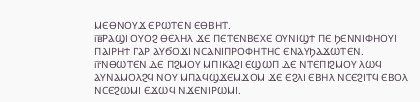ⲘⲈⲐⲚⲞⲨϪ ⲈⲢⲰⲦⲈⲚ ⲈⲐⲂⲎⲦ.
ⲓ̅ⲃ̅ⲢⲀϢⲒ ⲞⲨⲞϨ ⲐⲈⲖⲎⲖ ϪⲈ ⲠⲈⲦⲈⲚⲂⲈⲬⲈ ⲞⲨⲚⲒϢϮ ⲠⲈ ϦⲈⲚⲚⲒⲪⲎⲞⲨⲒ ⲠⲀⲒⲢⲎϮ ⲄⲀⲢ ⲀⲨϬⲞϪⲒ ⲚⲤⲀⲚⲒⲠⲢⲞⲪⲎⲦⲎⲤ ⲈⲚⲀⲨϦⲀϪⲰⲦⲈⲚ.
ⲓ̅ⲅ̅ⲚⲐⲰⲦⲈⲚ ⲆⲈ ⲠϨⲘⲞⲨ ⲘⲠⲒⲔⲀϨⲒ ⲈϢⲰⲠ ⲆⲈ ⲚⲦⲈⲠⲒϨⲘⲞⲨ ⲖⲰϤ ⲀⲨⲚⲀⲘⲞⲖϨϤ ⲚⲞⲨ ⲘⲠⲀϤϢϪⲈⲘϪⲞⲘ ϪⲈ ⲈϨⲖⲒ ⲈⲂⲎⲖ ⲚⲤⲈϨⲒⲦϤ ⲈⲂⲞⲖ ⲚⲤⲈϨⲰⲘⲒ ⲈϪⲰϤ ⲚϪⲈⲚⲒⲢⲰⲘⲒ.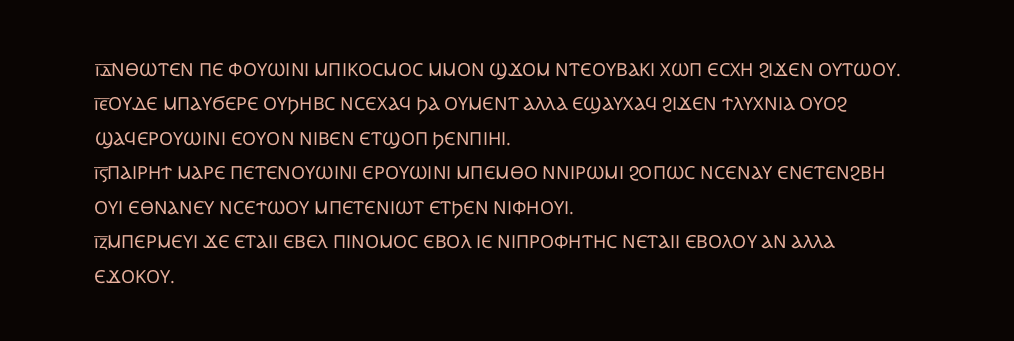ⲓ̅ⲇ̅ⲚⲐⲰⲦⲈⲚ ⲠⲈ ⲪⲞⲨⲰⲒⲚⲒ ⲘⲠⲒⲔⲞⲤⲘⲞⲤ ⲘⲘⲞⲚ ϢϪⲞⲘ ⲚⲦⲈⲞⲨⲂⲀⲔⲒ ⲬⲰⲠ ⲈⲤⲬⲎ ϨⲒϪⲈⲚ ⲞⲨⲦⲰⲞⲨ.
ⲓ̅ⲉ̅ⲞⲨⲆⲈ ⲘⲠⲀⲨϬⲈⲢⲈ ⲞⲨϦⲎⲂⲤ ⲚⲤⲈⲬⲀϤ ϦⲀ ⲞⲨⲘⲈⲚⲦ ⲀⲖⲖⲀ ⲈϢⲀⲨⲬⲀϤ ϨⲒϪⲈⲚ ϮⲖⲨⲬⲚⲒⲀ ⲞⲨⲞϨ ϢⲀϤⲈⲢⲞⲨⲰⲒⲚⲒ ⲈⲞⲨⲞⲚ ⲚⲒⲂⲈⲚ ⲈⲦϢⲞⲠ ϦⲈⲚⲠⲒⲎⲒ.
ⲓ̅ⲋ̅ⲠⲀⲒⲢⲎϮ ⲘⲀⲢⲈ ⲠⲈⲦⲈⲚⲞⲨⲰⲒⲚⲒ ⲈⲢⲞⲨⲰⲒⲚⲒ ⲘⲠⲈⲘⲐⲞ ⲚⲚⲒⲢⲰⲘⲒ ϨⲞⲠⲰⲤ ⲚⲤⲈⲚⲀⲨ ⲈⲚⲈⲦⲈⲚϨⲂⲎ ⲞⲨⲒ ⲈⲐⲚⲀⲚⲈⲨ ⲚⲤⲈϮⲰⲞⲨ ⲘⲠⲈⲦⲈⲚⲒⲰⲦ ⲈⲦϦⲈⲚ ⲚⲒⲪⲎⲞⲨⲒ.
ⲓ̅ⲍ̅ⲘⲠⲈⲢⲘⲈⲨⲒ ϪⲈ ⲈⲦⲀⲒⲒ ⲈⲂⲈⲖ ⲠⲒⲚⲞⲘⲞⲤ ⲈⲂⲞⲖ ⲒⲈ ⲚⲒⲠⲢⲞⲪⲎⲦⲎⲤ ⲚⲈⲦⲀⲒⲒ ⲈⲂⲞⲖⲞⲨ ⲀⲚ ⲀⲖⲖⲀ ⲈϪⲞⲔⲞⲨ.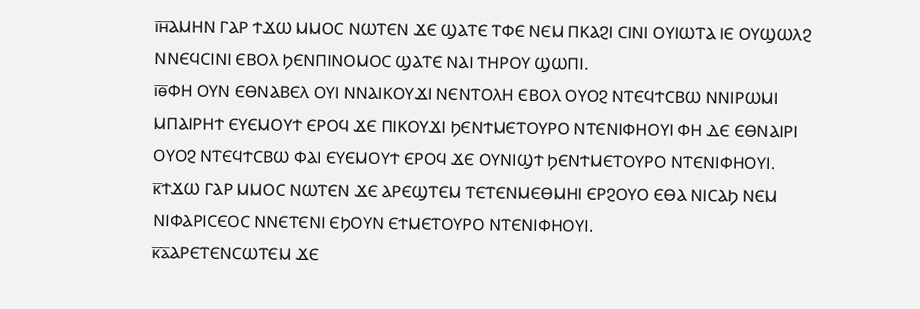ⲓ̅ⲏ̅ⲀⲘⲎⲚ ⲄⲀⲢ ϮϪⲰ ⲘⲘⲞⲤ ⲚⲰⲦⲈⲚ ϪⲈ ϢⲀⲦⲈ ⲦⲪⲈ ⲚⲈⲘ ⲠⲔⲀϨⲒ ⲤⲒⲚⲒ ⲞⲨⲒⲰⲦⲀ ⲒⲈ ⲞⲨϢⲰⲖϨ ⲚⲚⲈϤⲤⲒⲚⲒ ⲈⲂⲞⲖ ϦⲈⲚⲠⲒⲚⲞⲘⲞⲤ ϢⲀⲦⲈ ⲚⲀⲒ ⲦⲎⲢⲞⲨ ϢⲰⲠⲒ.
ⲓ̅ⲑ̅ⲪⲎ ⲞⲨⲚ ⲈⲐⲚⲀⲂⲈⲖ ⲞⲨⲒ ⲚⲚⲀⲒⲔⲞⲨϪⲒ ⲚⲈⲚⲦⲞⲖⲎ ⲈⲂⲞⲖ ⲞⲨⲞϨ ⲚⲦⲈϤϮⲤⲂⲰ ⲚⲚⲒⲢⲰⲘⲒ ⲘⲠⲀⲒⲢⲎϮ ⲈⲨⲈⲘⲞⲨϮ ⲈⲢⲞϤ ϪⲈ ⲠⲒⲔⲞⲨϪⲒ ϦⲈⲚϮⲘⲈⲦⲞⲨⲢⲞ ⲚⲦⲈⲚⲒⲪⲎⲞⲨⲒ ⲪⲎ ⲆⲈ ⲈⲐⲚⲀⲒⲢⲒ ⲞⲨⲞϨ ⲚⲦⲈϤϮⲤⲂⲰ ⲪⲀⲒ ⲈⲨⲈⲘⲞⲨϮ ⲈⲢⲞϤ ϪⲈ ⲞⲨⲚⲒϢϮ ϦⲈⲚϮⲘⲈⲦⲞⲨⲢⲞ ⲚⲦⲈⲚⲒⲪⲎⲞⲨⲒ.
ⲕ̅ϮϪⲰ ⲄⲀⲢ ⲘⲘⲞⲤ ⲚⲰⲦⲈⲚ ϪⲈ ⲀⲢⲈϢⲦⲈⲘ ⲦⲈⲦⲈⲚⲘⲈⲐⲘⲎⲒ ⲈⲢϨⲞⲨⲞ ⲈⲐⲀ ⲚⲒⲤⲀϦ ⲚⲈⲘ ⲚⲒⲪⲀⲢⲒⲤⲈⲞⲤ ⲚⲚⲈⲦⲈⲚⲒ ⲈϦⲞⲨⲚ ⲈϮⲘⲈⲦⲞⲨⲢⲞ ⲚⲦⲈⲚⲒⲪⲎⲞⲨⲒ.
ⲕ̅ⲁ̅ⲀⲢⲈⲦⲈⲚⲤⲰⲦⲈⲘ ϪⲈ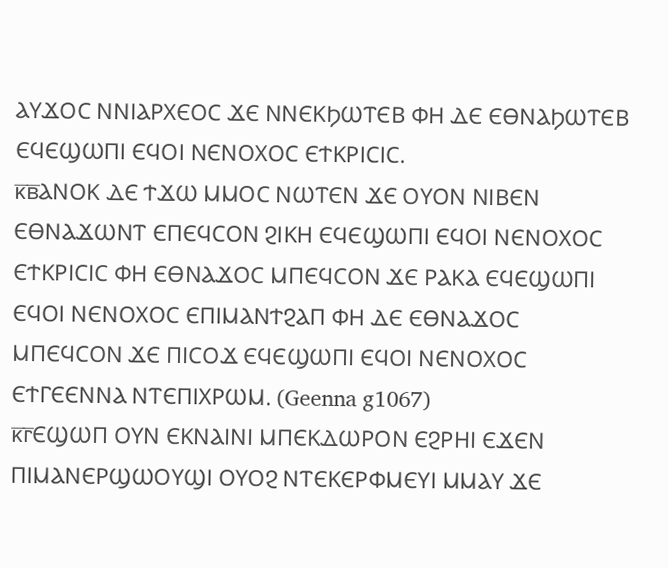ⲀⲨϪⲞⲤ ⲚⲚⲒⲀⲢⲬⲈⲞⲤ ϪⲈ ⲚⲚⲈⲔϦⲰⲦⲈⲂ ⲪⲎ ⲆⲈ ⲈⲐⲚⲀϦⲰⲦⲈⲂ ⲈϤⲈϢⲰⲠⲒ ⲈϤⲞⲒ ⲚⲈⲚⲞⲬⲞⲤ ⲈϮⲔⲢⲒⲤⲒⲤ.
ⲕ̅ⲃ̅ⲀⲚⲞⲔ ⲆⲈ ϮϪⲰ ⲘⲘⲞⲤ ⲚⲰⲦⲈⲚ ϪⲈ ⲞⲨⲞⲚ ⲚⲒⲂⲈⲚ ⲈⲐⲚⲀϪⲰⲚⲦ ⲈⲠⲈϤⲤⲞⲚ ϨⲒⲔⲎ ⲈϤⲈϢⲰⲠⲒ ⲈϤⲞⲒ ⲚⲈⲚⲞⲬⲞⲤ ⲈϮⲔⲢⲒⲤⲒⲤ ⲪⲎ ⲈⲐⲚⲀϪⲞⲤ ⲘⲠⲈϤⲤⲞⲚ ϪⲈ ⲢⲀⲔⲀ ⲈϤⲈϢⲰⲠⲒ ⲈϤⲞⲒ ⲚⲈⲚⲞⲬⲞⲤ ⲈⲠⲒⲘⲀⲚϮϨⲀⲠ ⲪⲎ ⲆⲈ ⲈⲐⲚⲀϪⲞⲤ ⲘⲠⲈϤⲤⲞⲚ ϪⲈ ⲠⲒⲤⲞϪ ⲈϤⲈϢⲰⲠⲒ ⲈϤⲞⲒ ⲚⲈⲚⲞⲬⲞⲤ ⲈϮⲄⲈⲈⲚⲚⲀ ⲚⲦⲈⲠⲒⲬⲢⲰⲘ. (Geenna g1067)
ⲕ̅ⲅ̅ⲈϢⲰⲠ ⲞⲨⲚ ⲈⲔⲚⲀⲒⲚⲒ ⲘⲠⲈⲔⲆⲰⲢⲞⲚ ⲈϨⲢⲎⲒ ⲈϪⲈⲚ ⲠⲒⲘⲀⲚⲈⲢϢⲰⲞⲨϢⲒ ⲞⲨⲞϨ ⲚⲦⲈⲔⲈⲢⲪⲘⲈⲨⲒ ⲘⲘⲀⲨ ϪⲈ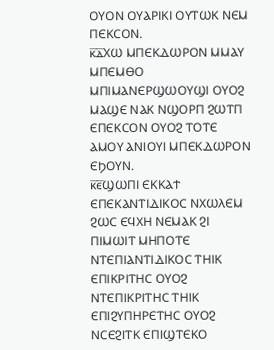ⲞⲨⲞⲚ ⲞⲨⲀⲢⲒⲔⲒ ⲞⲨⲦⲰⲔ ⲚⲈⲘ ⲠⲈⲔⲤⲞⲚ.
ⲕ̅ⲇ̅ⲬⲰ ⲘⲠⲈⲔⲆⲰⲢⲞⲚ ⲘⲘⲀⲨ ⲘⲠⲈⲘⲐⲞ ⲘⲠⲒⲘⲀⲚⲈⲢϢⲰⲞⲨϢⲒ ⲞⲨⲞϨ ⲘⲀϢⲈ ⲚⲀⲔ ⲚϢⲞⲢⲠ ϨⲰⲦⲠ ⲈⲠⲈⲔⲤⲞⲚ ⲞⲨⲞϨ ⲦⲞⲦⲈ ⲀⲘⲞⲨ ⲀⲚⲒⲞⲨⲒ ⲘⲠⲈⲔⲆⲰⲢⲞⲚ ⲈϦⲞⲨⲚ.
ⲕ̅ⲉ̅ϢⲰⲠⲒ ⲈⲔⲔⲀϮ ⲈⲠⲈⲔⲀⲚⲦⲒⲆⲒⲔⲞⲤ ⲚⲬⲰⲖⲈⲘ ϨⲰⲤ ⲈϤⲬⲎ ⲚⲈⲘⲀⲔ ϨⲒ ⲠⲒⲘⲰⲒⲦ ⲘⲎⲠⲞⲦⲈ ⲚⲦⲈⲠⲒⲀⲚⲦⲒⲆⲒⲔⲞⲤ ⲦⲎⲒⲔ ⲈⲠⲒⲔⲢⲒⲦⲎⲤ ⲞⲨⲞϨ ⲚⲦⲈⲠⲒⲔⲢⲒⲦⲎⲤ ⲦⲎⲒⲔ ⲈⲠⲒϨⲨⲠⲎⲢⲈⲦⲎⲤ ⲞⲨⲞϨ ⲚⲤⲈϨⲒⲦⲔ ⲈⲠⲒϢⲦⲈⲔⲞ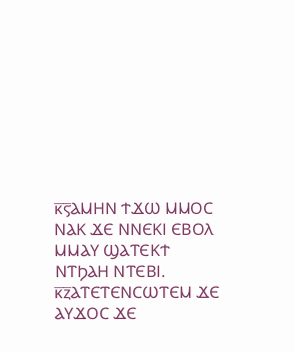ⲕ̅ⲋ̅ⲀⲘⲎⲚ ϮϪⲰ ⲘⲘⲞⲤ ⲚⲀⲔ ϪⲈ ⲚⲚⲈⲔⲒ ⲈⲂⲞⲖ ⲘⲘⲀⲨ ϢⲀⲦⲈⲔϮ ⲚⲦϦⲀⲎ ⲚⲦⲈⲂⲒ.
ⲕ̅ⲍ̅ⲀⲦⲈⲦⲈⲚⲤⲰⲦⲈⲘ ϪⲈ ⲀⲨϪⲞⲤ ϪⲈ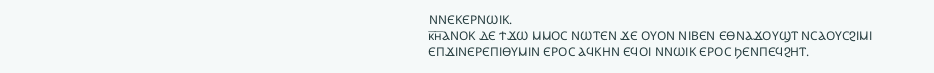ⲚⲚⲈⲔⲈⲢⲚⲰⲒⲔ.
ⲕ̅ⲏ̅ⲀⲚⲞⲔ ⲆⲈ ϮϪⲰ ⲘⲘⲞⲤ ⲚⲰⲦⲈⲚ ϪⲈ ⲞⲨⲞⲚ ⲚⲒⲂⲈⲚ ⲈⲐⲚⲀϪⲞⲨϢⲦ ⲚⲤⲀⲞⲨⲤϨⲒⲘⲒ ⲈⲠϪⲒⲚⲈⲢⲈⲠⲒⲐⲨⲘⲒⲚ ⲈⲢⲞⲤ ⲀϤⲔⲎⲚ ⲈϤⲞⲒ ⲚⲚⲰⲒⲔ ⲈⲢⲞⲤ ϦⲈⲚⲠⲈϤϨⲎⲦ.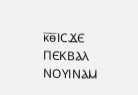ⲕ̅ⲑ̅ⲒⲤϪⲈ ⲠⲈⲔⲂⲀⲖ ⲚⲞⲨⲒⲚⲀⲘ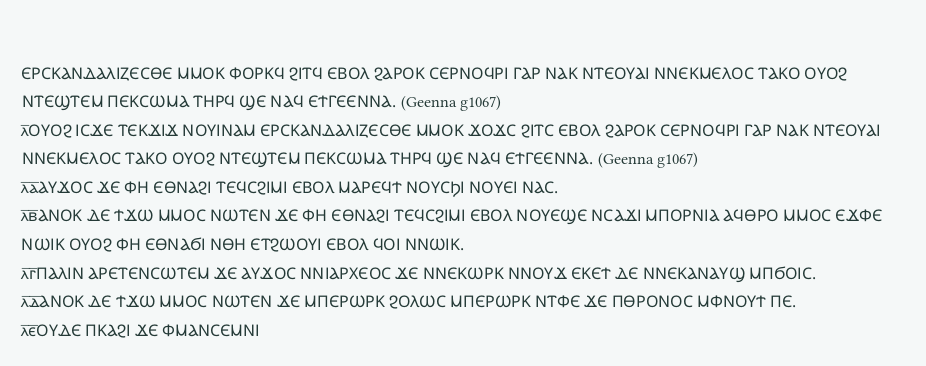ⲈⲢⲤⲔⲀⲚⲆⲀⲖⲒⲌⲈⲤⲐⲈ ⲘⲘⲞⲔ ⲪⲞⲢⲔϤ ϨⲒⲦϤ ⲈⲂⲞⲖ ϨⲀⲢⲞⲔ ⲤⲈⲢⲚⲞϤⲢⲒ ⲄⲀⲢ ⲚⲀⲔ ⲚⲦⲈⲞⲨⲀⲒ ⲚⲚⲈⲔⲘⲈⲖⲞⲤ ⲦⲀⲔⲞ ⲞⲨⲞϨ ⲚⲦⲈϢⲦⲈⲘ ⲠⲈⲔⲤⲰⲘⲀ ⲦⲎⲢϤ ϢⲈ ⲚⲀϤ ⲈϮⲄⲈⲈⲚⲚⲀ. (Geenna g1067)
ⲗ̅ⲞⲨⲞϨ ⲒⲤϪⲈ ⲦⲈⲔϪⲒϪ ⲚⲞⲨⲒⲚⲀⲘ ⲈⲢⲤⲔⲀⲚⲆⲀⲖⲒⲌⲈⲤⲐⲈ ⲘⲘⲞⲔ ϪⲞϪⲤ ϨⲒⲦⲤ ⲈⲂⲞⲖ ϨⲀⲢⲞⲔ ⲤⲈⲢⲚⲞϤⲢⲒ ⲄⲀⲢ ⲚⲀⲔ ⲚⲦⲈⲞⲨⲀⲒ ⲚⲚⲈⲔⲘⲈⲖⲞⲤ ⲦⲀⲔⲞ ⲞⲨⲞϨ ⲚⲦⲈϢⲦⲈⲘ ⲠⲈⲔⲤⲰⲘⲀ ⲦⲎⲢϤ ϢⲈ ⲚⲀϤ ⲈϮⲄⲈⲈⲚⲚⲀ. (Geenna g1067)
ⲗ̅ⲁ̅ⲀⲨϪⲞⲤ ϪⲈ ⲪⲎ ⲈⲐⲚⲀϨⲒ ⲦⲈϤⲤϨⲒⲘⲒ ⲈⲂⲞⲖ ⲘⲀⲢⲈϤϮ ⲚⲞⲨⲤϦⲒ ⲚⲞⲨⲈⲒ ⲚⲀⲤ.
ⲗ̅ⲃ̅ⲀⲚⲞⲔ ⲆⲈ ϮϪⲰ ⲘⲘⲞⲤ ⲚⲰⲦⲈⲚ ϪⲈ ⲪⲎ ⲈⲐⲚⲀϨⲒ ⲦⲈϤⲤϨⲒⲘⲒ ⲈⲂⲞⲖ ⲚⲞⲨⲈϢⲈ ⲚⲤⲀϪⲒ ⲘⲠⲞⲢⲚⲒⲀ ⲀϤⲐⲢⲞ ⲘⲘⲞⲤ ⲈϪⲪⲈ ⲚⲰⲒⲔ ⲞⲨⲞϨ ⲪⲎ ⲈⲐⲚⲀϬⲒ ⲚⲐⲎ ⲈⲦϨⲰⲞⲨⲒ ⲈⲂⲞⲖ ϤⲞⲒ ⲚⲚⲰⲒⲔ.
ⲗ̅ⲅ̅ⲠⲀⲖⲒⲚ ⲀⲢⲈⲦⲈⲚⲤⲰⲦⲈⲘ ϪⲈ ⲀⲨϪⲞⲤ ⲚⲚⲒⲀⲢⲬⲈⲞⲤ ϪⲈ ⲚⲚⲈⲔⲰⲢⲔ ⲚⲚⲞⲨϪ ⲈⲔⲈϮ ⲆⲈ ⲚⲚⲈⲔⲀⲚⲀⲨϢ ⲘⲠϬⲞⲒⲤ.
ⲗ̅ⲇ̅ⲀⲚⲞⲔ ⲆⲈ ϮϪⲰ ⲘⲘⲞⲤ ⲚⲰⲦⲈⲚ ϪⲈ ⲘⲠⲈⲢⲰⲢⲔ ϨⲞⲖⲰⲤ ⲘⲠⲈⲢⲰⲢⲔ ⲚⲦⲪⲈ ϪⲈ ⲠⲐⲢⲞⲚⲞⲤ ⲘⲪⲚⲞⲨϮ ⲠⲈ.
ⲗ̅ⲉ̅ⲞⲨⲆⲈ ⲠⲔⲀϨⲒ ϪⲈ ⲪⲘⲀⲚⲤⲈⲘⲚⲒ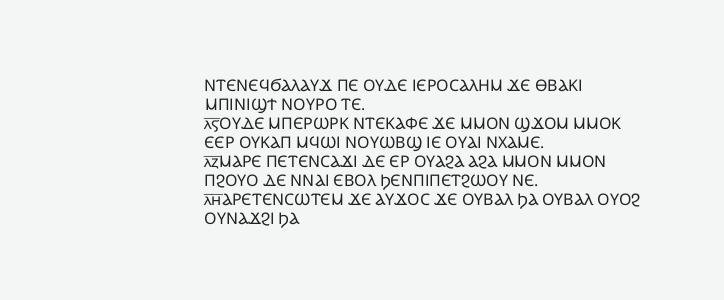ⲚⲦⲈⲚⲈϤϬⲀⲖⲀⲨϪ ⲠⲈ ⲞⲨⲆⲈ ⲒⲈⲢⲞⲤⲀⲖⲎⲘ ϪⲈ ⲐⲂⲀⲔⲒ ⲘⲠⲒⲚⲒϢϮ ⲚⲞⲨⲢⲞ ⲦⲈ.
ⲗ̅ⲋ̅ⲞⲨⲆⲈ ⲘⲠⲈⲢⲰⲢⲔ ⲚⲦⲈⲔⲀⲪⲈ ϪⲈ ⲘⲘⲞⲚ ϢϪⲞⲘ ⲘⲘⲞⲔ ⲈⲈⲢ ⲞⲨⲔⲀⲠ ⲘϤⲰⲒ ⲚⲞⲨⲰⲂϢ ⲒⲈ ⲞⲨⲀⲒ ⲚⲬⲀⲘⲈ.
ⲗ̅ⲍ̅ⲘⲀⲢⲈ ⲠⲈⲦⲈⲚⲤⲀϪⲒ ⲆⲈ ⲈⲢ ⲞⲨⲀϨⲀ ⲀϨⲀ ⲘⲘⲞⲚ ⲘⲘⲞⲚ ⲠϨⲞⲨⲞ ⲆⲈ ⲚⲚⲀⲒ ⲈⲂⲞⲖ ϦⲈⲚⲠⲒⲠⲈⲦϨⲰⲞⲨ ⲚⲈ.
ⲗ̅ⲏ̅ⲀⲢⲈⲦⲈⲚⲤⲰⲦⲈⲘ ϪⲈ ⲀⲨϪⲞⲤ ϪⲈ ⲞⲨⲂⲀⲖ ϦⲀ ⲞⲨⲂⲀⲖ ⲞⲨⲞϨ ⲞⲨⲚⲀϪϨⲒ ϦⲀ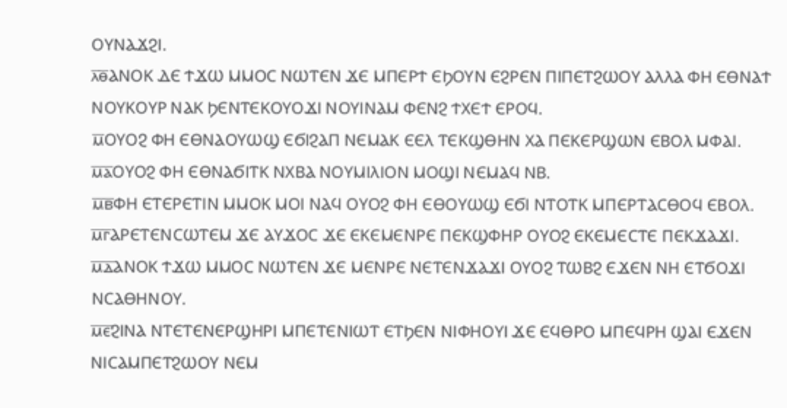ⲞⲨⲚⲀϪϨⲒ.
ⲗ̅ⲑ̅ⲀⲚⲞⲔ ⲆⲈ ϮϪⲰ ⲘⲘⲞⲤ ⲚⲰⲦⲈⲚ ϪⲈ ⲘⲠⲈⲢϮ ⲈϦⲞⲨⲚ ⲈϨⲢⲈⲚ ⲠⲒⲠⲈⲦϨⲰⲞⲨ ⲀⲖⲖⲀ ⲪⲎ ⲈⲐⲚⲀϮ ⲚⲞⲨⲔⲞⲨⲢ ⲚⲀⲔ ϦⲈⲚⲦⲈⲔⲞⲨⲞϪⲒ ⲚⲞⲨⲒⲚⲀⲘ ⲪⲈⲚϨ ϮⲬⲈϮ ⲈⲢⲞϤ.
ⲙ̅ⲞⲨⲞϨ ⲪⲎ ⲈⲐⲚⲀⲞⲨⲰϢ ⲈϬⲒϨⲀⲠ ⲚⲈⲘⲀⲔ ⲈⲈⲖ ⲦⲈⲔϢⲐⲎⲚ ⲬⲀ ⲠⲈⲔⲈⲢϢⲰⲚ ⲈⲂⲞⲖ ⲘⲪⲀⲒ.
ⲙ̅ⲁ̅ⲞⲨⲞϨ ⲪⲎ ⲈⲐⲚⲀϬⲒⲦⲔ ⲚⲬⲂⲀ ⲚⲞⲨⲘⲒⲖⲒⲞⲚ ⲘⲞϢⲒ ⲚⲈⲘⲀϤ ⲚⲂ.
ⲙ̅ⲃ̅ⲪⲎ ⲈⲦⲈⲢⲈⲦⲒⲚ ⲘⲘⲞⲔ ⲘⲞⲒ ⲚⲀϤ ⲞⲨⲞϨ ⲪⲎ ⲈⲐⲞⲨⲰϢ ⲈϬⲒ ⲚⲦⲞⲦⲔ ⲘⲠⲈⲢⲦⲀⲤⲐⲞϤ ⲈⲂⲞⲖ.
ⲙ̅ⲅ̅ⲀⲢⲈⲦⲈⲚⲤⲰⲦⲈⲘ ϪⲈ ⲀⲨϪⲞⲤ ϪⲈ ⲈⲔⲈⲘⲈⲚⲢⲈ ⲠⲈⲔϢⲪⲎⲢ ⲞⲨⲞϨ ⲈⲔⲈⲘⲈⲤⲦⲈ ⲠⲈⲔϪⲀϪⲒ.
ⲙ̅ⲇ̅ⲀⲚⲞⲔ ϮϪⲰ ⲘⲘⲞⲤ ⲚⲰⲦⲈⲚ ϪⲈ ⲘⲈⲚⲢⲈ ⲚⲈⲦⲈⲚϪⲀϪⲒ ⲞⲨⲞϨ ⲦⲰⲂϨ ⲈϪⲈⲚ ⲚⲎ ⲈⲦϬⲞϪⲒ ⲚⲤⲀⲐⲎⲚⲞⲨ.
ⲙ̅ⲉ̅ϨⲒⲚⲀ ⲚⲦⲈⲦⲈⲚⲈⲢϢⲎⲢⲒ ⲘⲠⲈⲦⲈⲚⲒⲰⲦ ⲈⲦϦⲈⲚ ⲚⲒⲪⲎⲞⲨⲒ ϪⲈ ⲈϤⲐⲢⲞ ⲘⲠⲈϤⲢⲎ ϢⲀⲒ ⲈϪⲈⲚ ⲚⲒⲤⲀⲘⲠⲈⲦϨⲰⲞⲨ ⲚⲈⲘ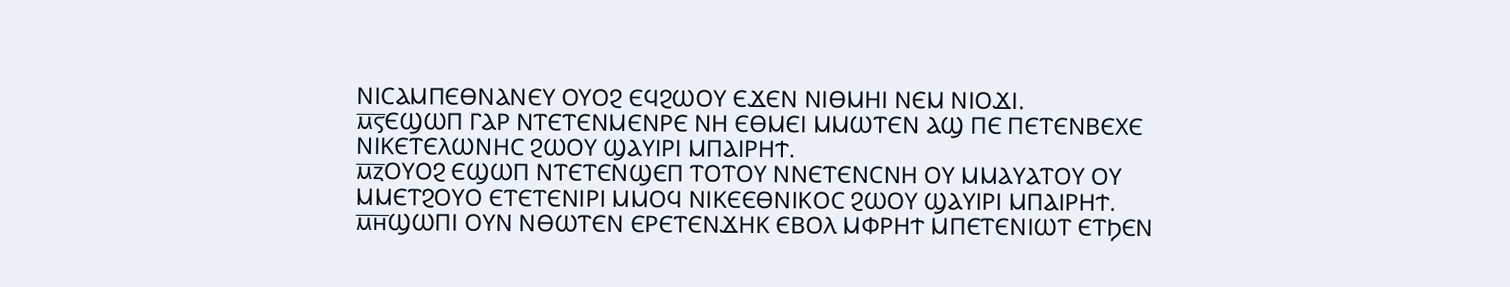ⲚⲒⲤⲀⲘⲠⲈⲐⲚⲀⲚⲈⲨ ⲞⲨⲞϨ ⲈϤϨⲰⲞⲨ ⲈϪⲈⲚ ⲚⲒⲐⲘⲎⲒ ⲚⲈⲘ ⲚⲒⲞϪⲒ.
ⲙ̅ⲋ̅ⲈϢⲰⲠ ⲄⲀⲢ ⲚⲦⲈⲦⲈⲚⲘⲈⲚⲢⲈ ⲚⲎ ⲈⲐⲘⲈⲒ ⲘⲘⲰⲦⲈⲚ ⲀϢ ⲠⲈ ⲠⲈⲦⲈⲚⲂⲈⲬⲈ ⲚⲒⲔⲈⲦⲈⲖⲰⲚⲎⲤ ϨⲰⲞⲨ ϢⲀⲨⲒⲢⲒ ⲘⲠⲀⲒⲢⲎϮ.
ⲙ̅ⲍ̅ⲞⲨⲞϨ ⲈϢⲰⲠ ⲚⲦⲈⲦⲈⲚϢⲈⲠ ⲦⲞⲦⲞⲨ ⲚⲚⲈⲦⲈⲚⲤⲚⲎ ⲞⲨ ⲘⲘⲀⲨⲀⲦⲞⲨ ⲞⲨ ⲘⲘⲈⲦϨⲞⲨⲞ ⲈⲦⲈⲦⲈⲚⲒⲢⲒ ⲘⲘⲞϤ ⲚⲒⲔⲈⲈⲐⲚⲒⲔⲞⲤ ϨⲰⲞⲨ ϢⲀⲨⲒⲢⲒ ⲘⲠⲀⲒⲢⲎϮ.
ⲙ̅ⲏ̅ϢⲰⲠⲒ ⲞⲨⲚ ⲚⲐⲰⲦⲈⲚ ⲈⲢⲈⲦⲈⲚϪⲎⲔ ⲈⲂⲞⲖ ⲘⲪⲢⲎϮ ⲘⲠⲈⲦⲈⲚⲒⲰⲦ ⲈⲦϦⲈⲚ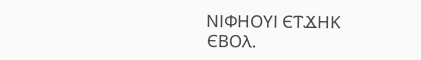ⲚⲒⲪⲎⲞⲨⲒ ⲈⲦϪⲎⲔ ⲈⲂⲞⲖ.